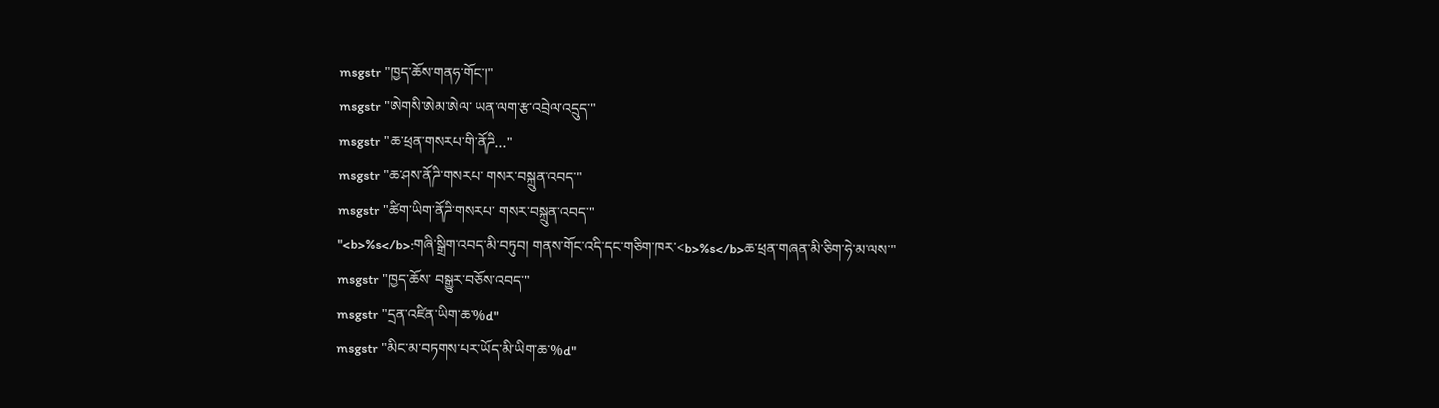msgstr "ཁྱད་ཆོས་གནཧ་གོང་།"
msgstr "ཨེགསི་ཨེམ་ཨེལ་ ཡན་ལག་རྩ་འབྲེལ་འདྲུད་"
msgstr "ཆ་ཕྲན་གསརཔ་གི་ནོཌི..."
msgstr "ཆ་ཤས་ནོཌི་གསརཔ་ གསར་བསྐྲུན་འབད་"
msgstr "ཚིག་ཡིག་ནོཌི་གསརཔ་ གསར་བསྐྲུན་འབད་"
"<b>%s</b>:གཞི་སྒྲིག་འབད་མི་བཏུབ། གནས་གོང་འདི་དང་གཅིག་ཁར་<b>%s</b>ཆ་ཕྲན་གཞན་མི་ཅིག་ཧེ་མ་ལས་"
msgstr "ཁྱད་ཆོས་ བསྒྱུར་བཅོས་འབད་"
msgstr "དྲན་འཛིན་ཡིག་ཆ་%d"
msgstr "མིང་མ་བཏགས་པར་ཡོད་མི་ཡིག་ཆ་%d"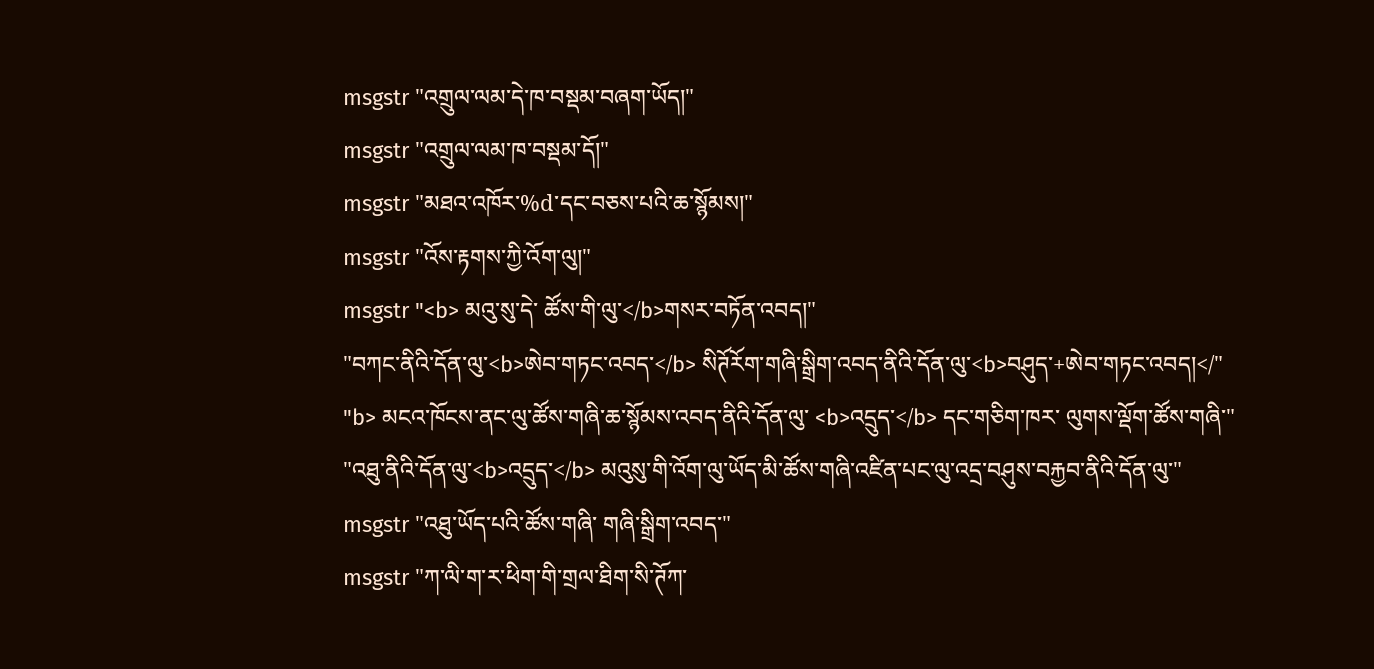msgstr "འགྲུལ་ལམ་དེ་ཁ་བསྡམ་བཞག་ཡོད།"
msgstr "འགྲུལ་ལམ་ཁ་བསྡམ་དོ།"
msgstr "མཐའ་འཁོར་%d་དང་བཅས་པའི་ཆ་སྙོམས།"
msgstr "འོས་རྟགས་ཀྱི་འོག་ལུ།"
msgstr "<b> མའུ་སུ་དེ་ ཚོས་གི་ལུ་</b>གསར་བཏོན་འབད།"
"བཀང་ནིའི་དོན་ལུ་<b>ཨེབ་གཏང་འབད་</b> སིཊོརོག་གཞི་སྒྲིག་འབད་ནིའི་དོན་ལུ་<b>བཤུད་+ཨེབ་གཏང་འབད།</"
"b> མངའ་ཁོངས་ནང་ལུ་ཚོས་གཞི་ཆ་སྙོམས་འབད་ནིའི་དོན་ལུ་ <b>འདྲུད་</b> དང་གཅིག་ཁར་ ལུགས་ལྡོག་ཚོས་གཞི་"
"འཐུ་ནིའི་དོན་ལུ་<b>འདྲུད་</b> མའུསུ་གི་འོག་ལུ་ཡོད་མི་ཚོས་གཞི་འཛིན་པང་ལུ་འདྲ་བཤུས་བརྐྱབ་ནིའི་དོན་ལུ་"
msgstr "འཐུ་ཡོད་པའི་ཚོས་གཞི་ གཞི་སྒྲིག་འབད་"
msgstr "ཀ་ལི་ག་ར་ཕིག་གི་གྲལ་ཐིག་སི་ཊོཀ་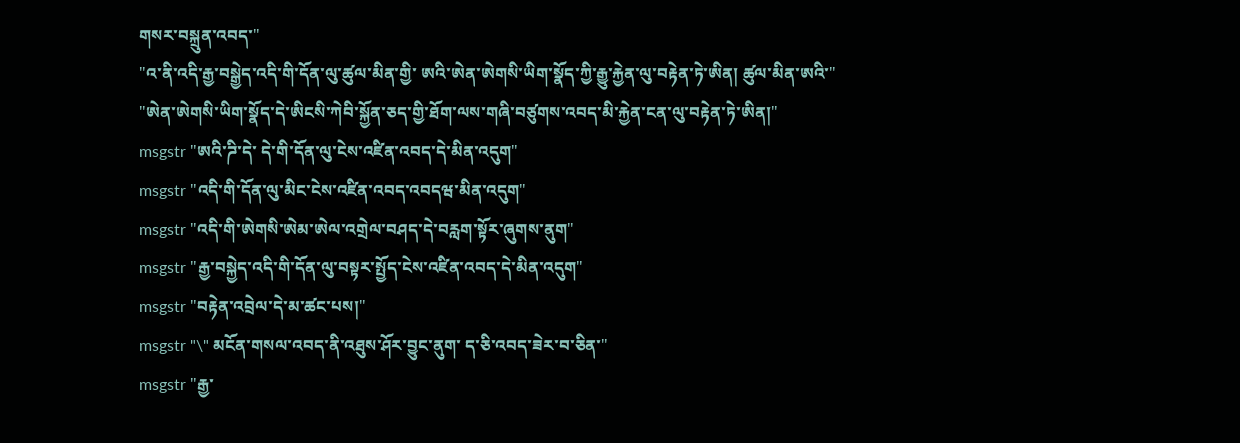གསར་བསྐྲུན་འབད་"
"འ་ནི་འདི་རྒྱ་བསྒྱེད་འདི་གི་དོན་ལུ་ཚུལ་མིན་གྱི་ ཨའི་ཨེན་ཨེགསི་ཡིག་སྣོད་ཀྱི་རྒྱུ་རྐྱེན་ལུ་བརྟེན་ཏེ་ཨིན། ཚུལ་མིན་ཨའི་"
"ཨེན་ཨེགསི་ཡིག་སྣོད་དེ་ཨིངསི་ཀེབི་སྐྱོན་ཅད་གྱི་ཐོག་ལས་གཞི་བཙུགས་འབད་མི་རྐྱེན་ངན་ལུ་བརྟེན་ཏེ་ཨིན།"
msgstr "ཨའི་ཌི་དེ་ དེ་གི་དོན་ལུ་ངེས་འཛིན་འབད་དེ་མིན་འདུག"
msgstr "འདི་གི་དོན་ལུ་མིང་ངེས་འཛིན་འབད་འབདཝ་མིན་འདུག"
msgstr "འདི་གི་ཨེགསི་ཨེམ་ཨེལ་འགྲེལ་བཤད་དེ་བརླག་སྟོར་ཞུགས་ནུག"
msgstr "རྒྱ་བསྐྱེད་འདི་གི་དོན་ལུ་བསྟར་སྤྱོད་ངེས་འཛིན་འབད་དེ་མིན་འདུག"
msgstr "བརྟེན་འབྲེལ་དེ་མ་ཚང་པས།"
msgstr "\" མངོན་གསལ་འབད་ནི་འཐུས་ཤོར་བྱུང་ནུག་ ད་ཅི་འབད་ཟེར་བ་ཅིན་"
msgstr "རྒྱ་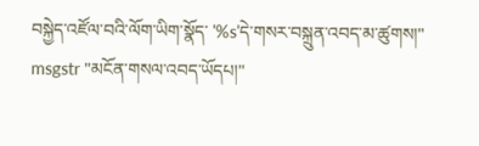བསྐྱེད་འཛོལ་བའི་ལོག་ཡིག་སྣོད་ '%s'དེ་གསར་བསྐྲུན་འབད་མ་ཚུགས།"
msgstr "མངོན་གསལ་འབད་ཡོདཔ།"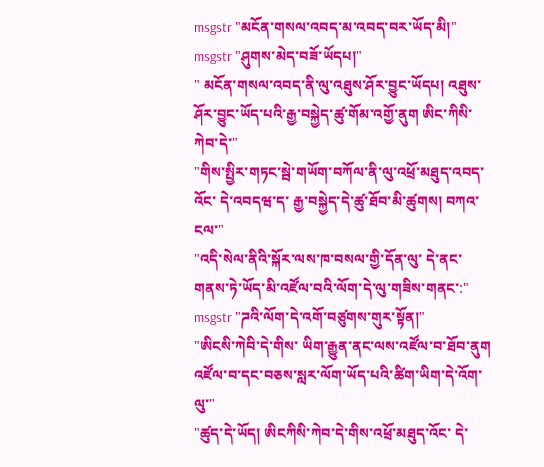msgstr "མངོན་གསལ་འབད་མ་འབད་བར་ཡོད་མི།"
msgstr "ཤུགས་མེད་བཟོ་ཡོདཔ།"
" མངོན་གསལ་འབད་ནི་ལུ་འཐུས་ཤོར་བྱུང་ཡོདཔ། འཐུས་ཤོར་བྱུང་ཡོད་པའི་རྒྱ་བསྐྱེད་ཚུ་གོམ་འགྱོ་ནུག ཨིང་ཀིསི་ཀེབ་དེ་"
"གིས་སྤྱིར་གཏང་སྦེ་གཡོག་བཀོལ་ནི་ལུ་འཕྲོ་མཐུད་འབད་འོང་ དེ་འབདཝ་ད་ རྒྱ་བསྐྱེད་དེ་ཚུ་ཐོབ་མི་ཚུགས། བཀའ་ངལ་"
"འདི་སེལ་ནིའི་སྐོར་ལས་ཁ་བསལ་གྱི་དོན་ལུ་ དེ་ནང་གནས་ཏེ་ཡོད་མི་འཛོལ་བའི་ལོག་དེ་ལུ་གཟིས་གནང་:"
msgstr "ཌའི་ལོག་དེ་འགོ་བཙུགས་གུར་སྟོན།"
"ཨིངསི་ཀེབི་དེ་གིས་ ཡིག་རྒྱུན་ནང་ལས་འཛོལ་བ་ཐོབ་ནུག འཛོལ་བ་དང་བཅས་སླར་ལོག་ཡོད་པའི་ཚིག་ཡིག་དེ་འོག་ལུ་"
"ཚུད་དེ་ཡོད། ཨིངཀིསི་ཀེབ་དེ་གིས་འཕྲོ་མཐུད་འོང་ དེ་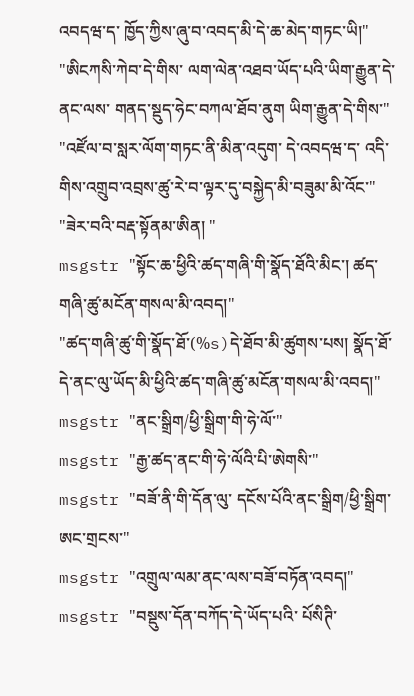འབདཝ་ད་ ཁྱོད་ཀྱིས་ཞུ་བ་འབད་མི་དེ་ཆ་མེད་གཏང་ཡི།"
"ཨིངཀསི་ཀེབ་དེ་གིས་ ལག་ལེན་འཐབ་ཡོད་པའི་ཡིག་རྒྱུན་དེ་ནང་ལས་ གནད་སྡུད་ཧེང་བཀལ་ཐོབ་ནུག ཡིག་རྒྱུན་དེ་གིས་"
"འཛོལ་བ་སླར་ལོག་གཏང་ནི་མིན་འདུག་ དེ་འབདཝ་ད་ འདི་གིས་འགྲུབ་འབྲས་ཚུ་རེ་བ་ལྟར་དུ་བསྐྱེད་མི་བཟུམ་མི་འོང་"
"ཟེར་བའི་བརྡ་སྟོནམ་ཨིན། "
msgstr "སྟོང་ཆ་ཕྱིའི་ཚད་གཞི་གི་སྣོད་ཐོའི་མིང་། ཚད་གཞི་ཚུ་མངོན་གསལ་མི་འབད།"
"ཚད་གཞི་ཚུ་གི་སྣོད་ཐོ་(%s)དེ་ཐོབ་མི་ཚུགས་པས། སྣོད་ཐོ་དེ་ནང་ལུ་ཡོད་མི་ཕྱིའི་ཚད་གཞི་ཚུ་མངོན་གསལ་མི་འབད།"
msgstr "ནང་སྒྲིག/ཕྱི་སྒྲིག་གི་ཧེ་ལོ་"
msgstr "རྒྱ་ཚད་ནང་གི་ཧེ་ལོའི་པི་ཨེགསི་"
msgstr "བཟོ་ནི་གི་དོན་ལུ་ དངོས་པོའི་ནང་སྒྲིག/ཕྱི་སྒྲིག་ཨང་གྲངས་"
msgstr "འགྲུལ་ལམ་ནང་ལས་བཟོ་བཏོན་འབད།"
msgstr "བསྡུས་དོན་བཀོད་དེ་ཡོད་པའི་ པོསིཊི་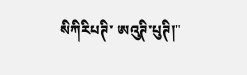སིཀིརིཔཊི་ ཨའུཊི་པུཊི།"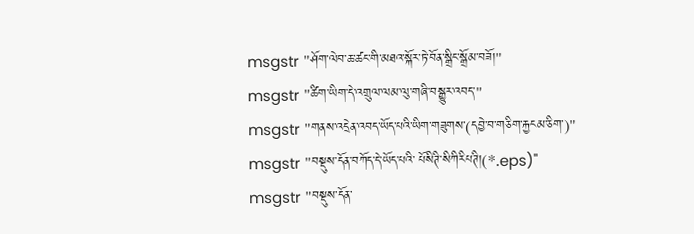msgstr "ཤོག་ལེབ་ཆ་ཚང་གི་མཐའ་སྐོར་ཏེ་བོན་སྒྲིང་སྒྲོམ་བཟོ།"
msgstr "ཚིག་ཡིག་དེ་འགྲུལ་ལམ་ལུ་གཞི་བསྒྱུར་འབད་"
msgstr "གནས་འདྲེན་འབད་ཡོད་པའི་ཡིག་གཟུགས་(དབྱེ་བ་གཅིག་རྐྱངམ་ཅིག་)"
msgstr "བསྡུས་དོན་བཀོད་དེ་ཡོད་པའི་ པོསིཊི་སིཀིརིཔཊི།(*.eps)"
msgstr "བསྡུས་དོན་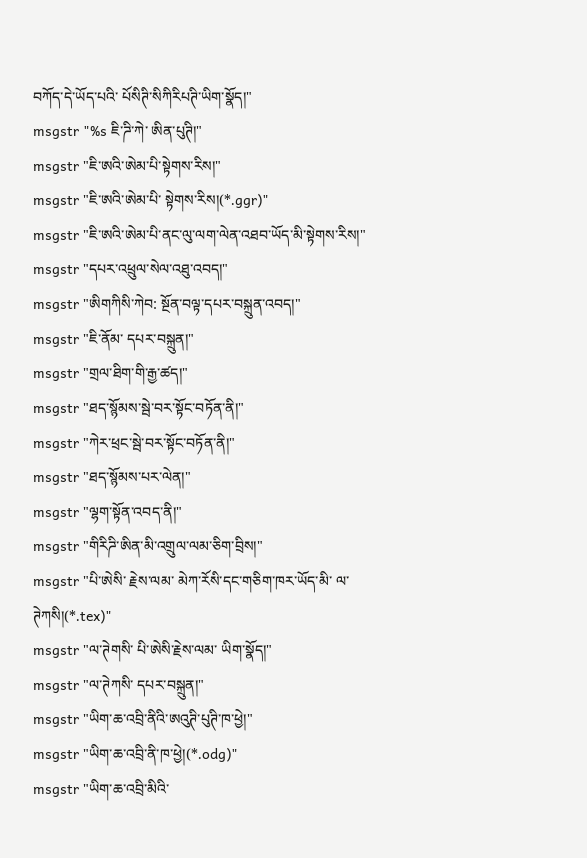བཀོད་དེ་ཡོད་པའི་ པོསིཊི་སིཀིརིཔཊི་ཡིག་སྣོད།"
msgstr "%s ཇི་ཌི་ཀེ་ ཨིན་པུཊི།"
msgstr "ཇི་ཨའི་ཨེམ་པི་སྟེགས་རིས།"
msgstr "ཇི་ཨའི་ཨེམ་པི་ སྟེགས་རིས།(*.ggr)"
msgstr "ཇི་ཨའི་ཨེམ་པི་ནང་ལུ་ལག་ལེན་འཐབ་ཡོད་མི་སྟེགས་རིས།"
msgstr "དཔར་འཕྲུལ་སེལ་འཐུ་འབད།"
msgstr "ཨིགཀིསི་ཀེབ: སྔོན་བལྟ་དཔར་བསྐྲུན་འབད།"
msgstr "ཇི་ནོམ་ དཔར་བསྐྲུན།"
msgstr "གྲལ་ཐིག་གི་རྒྱ་ཚད།"
msgstr "ཐད་སྙོམས་སྦེ་བར་སྟོང་བཏོན་ནི།"
msgstr "ཀེར་ཕྲང་སྦེ་བར་སྟོང་བཏོན་ནི།"
msgstr "ཐད་སྙོམས་པར་ལེན།"
msgstr "ལྷག་སྟོན་འབད་ནི།"
msgstr "གིརིཌི་ཨིན་མི་འགྲུལ་ལམ་ཅིག་བྲིས།"
msgstr "པི་ཨེསི་ རྗེས་ལམ་ མེཀ་རོསི་དང་གཅིག་ཁར་ཡོད་མི་ ལ་ཊེཀསི།(*.tex)"
msgstr "ལ་ཊེགསི་ པི་ཨེསི་རྗེས་ལམ་ ཡིག་སྣོད།"
msgstr "ལ་ཊེཀསི་ དཔར་བསྐྲུན།"
msgstr "ཡིག་ཆ་འབྲི་ནིའི་ཨའུཊི་པུཊི་ཁ་ཕྱེ།"
msgstr "ཡིག་ཆ་འབྲི་ནི་ཁ་ཕྱེ།(*.odg)"
msgstr "ཡིག་ཆ་འབྲི་མིའི་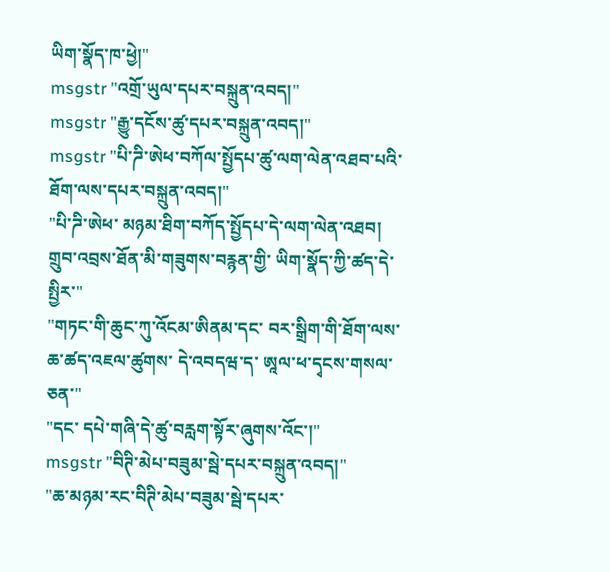ཡིག་སྣོད་ཁ་ཕྱེ།"
msgstr "འགྲོ་ཡུལ་དཔར་བསྐྲུན་འབད།"
msgstr "རྒྱུ་དངོས་ཚུ་དཔར་བསྐྲུན་འབད།"
msgstr "པི་ཌི་ཨེཕ་བཀོལ་སྤྱོདཔ་ཚུ་ལག་ལེན་འཐབ་པའི་ཐོག་ལས་དཔར་བསྐྲུན་འབད།"
"པི་ཌི་ཨེཕ་ མཉམ་ཐིག་བཀོད་སྤྱོདཔ་དེ་ལག་ལེན་འཐབ། གྲུབ་འབྲས་ཐོན་མི་གཟུགས་བརྙན་གྱི་ ཡིག་སྣོད་ཀྱི་ཚད་དེ་སྤྱིར་"
"གཏང་གི་ཆུང་ཀུ་འོངམ་ཨིནམ་དང་ བར་སྒྲིག་གི་ཐོག་ལས་ཆ་ཚད་འཇལ་ཚུགས་ དེ་འབདཝ་ད་ ཨཱལ་ཕ་དྭངས་གསལ་ཅན་"
"དང་ དཔེ་གཞི་དེ་ཚུ་བརླག་སྟོར་ཞུགས་འོང་།"
msgstr "བིཊི་མེཔ་བཟུམ་སྦེ་དཔར་བསྐྲུན་འབད།"
"ཆ་མཉམ་རང་བིཊི་མེཔ་བཟུམ་སྦེ་དཔར་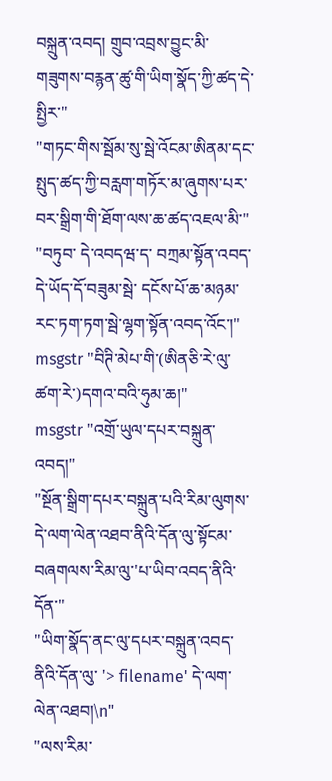བསྐྲུན་འབད། གྲུབ་འབྲས་བྱུང་མི་གཟུགས་བརྙན་ཚུ་གི་ཡིག་སྣོད་ཀྱི་ཚད་དེ་སྤྱིར་"
"གཏང་གིས་སྦོམ་སུ་སྦེ་འོངམ་ཨིནམ་དང་ སྤུད་ཚད་ཀྱི་བརླག་གཏོར་མ་ཞུགས་པར་བར་སྒྲིག་གི་ཐོག་ལས་ཆ་ཚད་འཇལ་མི་"
"བཏུབ་ དེ་འབདཝ་ད་ བཀྲམ་སྟོན་འབད་དེ་ཡོད་དོ་བཟུམ་སྦེ་ དངོས་པོ་ཆ་མཉམ་རང་ཏག་ཏག་སྦེ་ལྷག་སྟོན་འབད་འོང་།"
msgstr "བིཊི་མེཔ་གི་(ཨིནཅི་རེ་ལུ་ཚག་རེ་)དགའ་བའི་ཧུམ་ཆ།"
msgstr "འགྲོ་ཡུལ་དཔར་བསྐྲུན་འབད།"
"སྔོན་སྒྲིག་དཔར་བསྐྲུན་པའི་རིམ་ལུགས་དེ་ལག་ལེན་འཐབ་ནིའི་དོན་ལུ་སྟོངམ་བཞགལས་རིམ་ལུ་'པ་ཡིབ་འབད་ནིའི་དོན་"
"ཡིག་སྣོད་ནང་ལུ་དཔར་བསྐྲུན་འབད་ནིའི་དོན་ལུ་ '> filename' དེ་ལག་ལེན་འཐབ།\n"
"ལས་རིམ་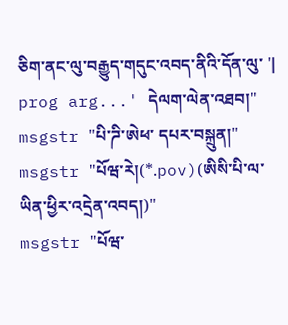ཅིག་ནང་ལུ་བརྒྱུད་གདུང་འབད་ནིའི་དོན་ལུ་ '| prog arg...' དེལག་ལེན་འཐབ།"
msgstr "པི་ཌི་ཨེཕ་ དཔར་བསྐྲུན།"
msgstr "པོཝ་རེ།(*.pov)(ཨིསི་པི་ལ་ཡིན་ཕྱིར་འདྲེན་འབད།)"
msgstr "པོཝ་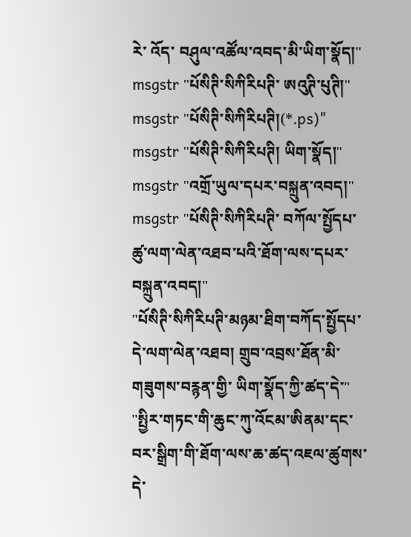རེ་ འོད་ བཤུལ་འཚོལ་འབད་མི་ཡིག་སྣོད།"
msgstr "པོསིཊི་སིཀིརིཔཊི་ ཨའུཊི་པུཊི།"
msgstr "པོསིཊི་སིཀིརིཔཊི།(*.ps)"
msgstr "པོསིཊི་སིཀིརིཔཊི། ཡིག་སྣོད།"
msgstr "འགྲོ་ཡུལ་དཔར་བསྐྲུན་འབད།"
msgstr "པོསིཊི་སིཀིརིཔཊི་ བཀོལ་སྤྱོདཔ་ཚུ་ལག་ལེན་འཐབ་པའི་ཐོག་ལས་དཔར་བསྐྲུན་འབད།"
"པོསིཊི་སིཀིརིཔཊི་མཉམ་ཐིག་བཀོད་སྤྱོདཔ་དེ་ལག་ལེན་འཐབ། གྲུབ་འབྲས་ཐོན་མི་གཟུགས་བརྙན་གྱི་ ཡིག་སྣོད་ཀྱི་ཚད་དེ་"
"སྤྱིར་གཏང་གི་ཆུང་ཀུ་འོངམ་ཨིནམ་དང་ བར་སྒྲིག་གི་ཐོག་ལས་ཆ་ཚད་འཇལ་ཚུགས་ དེ་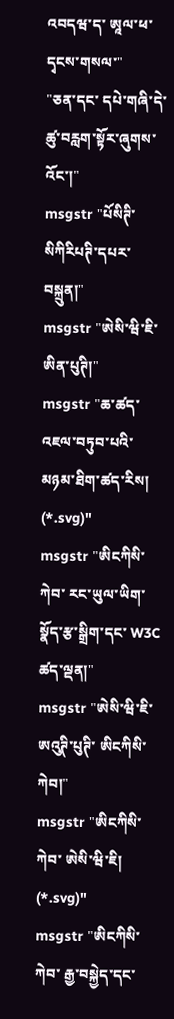འབདཝ་ད་ ཨཱལ་ཕ་དྭངས་གསལ་"
"ཅན་དང་ དཔེ་གཞི་དེ་ཚུ་བརླག་སྟོར་ཞུགས་འོང་།"
msgstr "པོསིཊི་སིཀིརིཔཊི་དཔར་བསྐྲུན།"
msgstr "ཨེསི་ཝི་ཇི་ ཨིན་པུཊི།"
msgstr "ཆ་ཚད་འཇལ་བཏུབ་པའི་མཉམ་ཐིག་ཚད་རིས། (*.svg)"
msgstr "ཨིངཀིསི་ཀེབ་ རང་ཡུལ་ཡིག་སྣོད་རྩ་སྒྲིག་དང་ W3C ཚད་ལྡན།"
msgstr "ཨེསི་ཝི་ཇི་ ཨའུཊི་པུཊི་ ཨིངཀིསི་ཀེབ།"
msgstr "ཨིངཀིསི་ཀེབ་ ཨེསི་ཝི་ཇི། (*.svg)"
msgstr "ཨིངཀིསི་ཀེབ་ རྒྱ་བསྐྱེད་དང་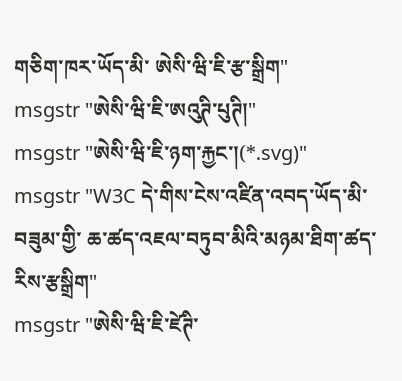གཅིག་ཁར་ཡོད་མི་ ཨེསི་ཝི་ཇི་རྩ་སྒྲིག"
msgstr "ཨེསི་ཝི་ཇི་ཨའུཊི་པུཊི།"
msgstr "ཨེསི་ཝི་ཇི་ཉག་རྐྱང་།(*.svg)"
msgstr "W3C དེ་གིས་ངེས་འཛིན་འབད་ཡོད་མི་བཟུམ་གྱི་ ཆ་ཚད་འཇལ་བཏུབ་མིའི་མཉམ་ཐིག་ཚད་རིས་རྩསྒྲིག"
msgstr "ཨེསི་ཝི་ཇི་ཛེཊི་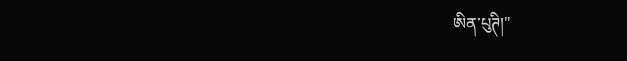ཨིན་པུཊི།"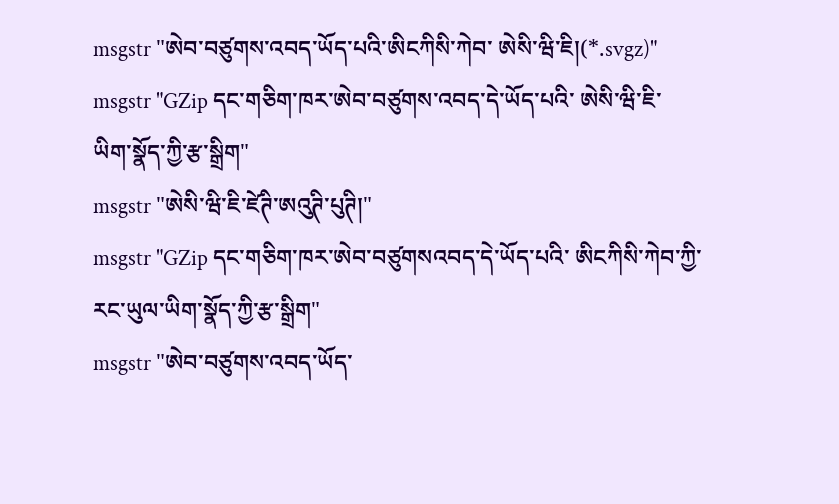msgstr "ཨེབ་བཙུགས་འབད་ཡོད་པའི་ཨིངཀིསི་ཀེབ་ ཨེསི་ཝི་ཇི།(*.svgz)"
msgstr "GZip དང་གཅིག་ཁར་ཨེབ་བཙུགས་འབད་དེ་ཡོད་པའི་ ཨེསི་ཝི་ཇི་ ཡིག་སྣོད་ཀྱི་རྩ་སྒྲིག"
msgstr "ཨེསི་ཝི་ཇི་ཛེཊི་ཨའུཊི་པུཊི།"
msgstr "GZip དང་གཅིག་ཁར་ཨེབ་བཙུགསའབད་དེ་ཡོད་པའི་ ཨིངཀིསི་ཀེབ་ཀྱི་ རང་ཡུལ་ཡིག་སྣོད་ཀྱི་རྩ་སྒྲིག"
msgstr "ཨེབ་བཙུགས་འབད་ཡོད་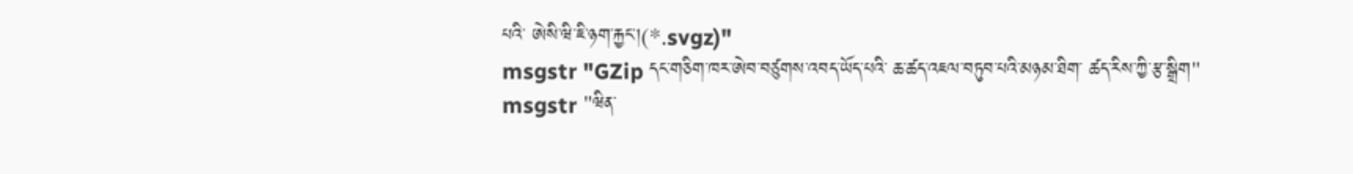པའི་ ཨེསི་ཝི་ཇི་ཉག་རྐྱང་།(*.svgz)"
msgstr "GZip དང་གཅིག་ཁར་ཨེབ་བཙུགས་འབད་ཡོད་པའི་ ཆ་ཚད་འཇལ་བཏུབ་པའི་མཉམ་ཐིག་ ཚད་རིས་ཀྱི་རྩ་སྒྲིག"
msgstr "ཝིན་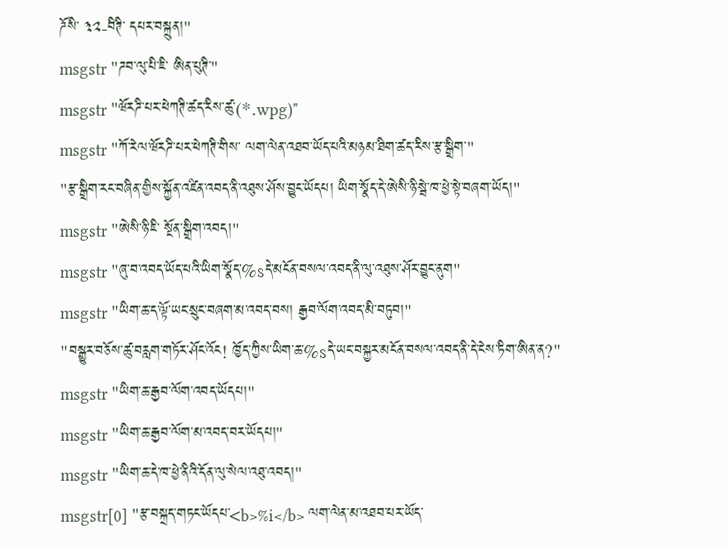ཌོསི་ ༣༢-བིཊི་ དཔར་བསྐྲུན།"
msgstr "ཌབ་ལུ་པི་ཇི་ ཨིན་པུཊི་"
msgstr "ཝོརཌི་པར་ཕེཀཊི་ཚད་རིས་ཚུ་(*.wpg)"
msgstr "ཀོ་རེལ་ཝོརཌི་པར་ཕེཀཊི་གིས་ ལག་ལེན་འཐབ་ཡོད་པའི་མཉམ་ཐིག་ཚད་རིས་རྩ་སྒྲིག་"
"རྩ་སྒྲིག་རང་བཞིན་གྱིས་སྐྱོན་འཛིན་འབད་ནི་འཐུས་ཤོས་བྱུང་ཡོདཔ། ཡིག་སྣོད་དེ་ཨེསི་ཉི་སྦེ་ཁ་ཕྱེ་སྟེ་བཞག་ཡོད།"
msgstr "ཨེསི་ཉི་ཇི་ སྔོན་སྒྲིག་འབད།"
msgstr "ཞུ་བ་འབད་ཡོད་པའི་ཡིག་སྣོད་%sདེ་མངོན་བསལ་འབད་ནི་ལུ་འཐུས་ཤོར་བྱུང་ནུག"
msgstr "ཡིག་ཆ་ད་ལྟོ་ཡང་སྲུང་བཞག་མ་འབད་བས། རྒྱབ་ལོག་འབད་མི་བཏུབ།"
"བསྒྱུར་བཅོས་ཚུ་བརླག་གཏོར་ཤོང་འོང! ཁྱོད་ཀྱིས་ཡིག་ཆ་%sདེ་ཡང་བསྐྱར་མངོན་བསལ་འབད་ནི་དེ་ངེས་ཏིག་ཨིན་ན?"
msgstr "ཡིག་ཆ་རྒྱབ་ལོག་འབད་ཡོདཔ།"
msgstr "ཡིག་ཆ་རྒྱབ་ལོག་མ་འབད་བར་ཡོདཔ།"
msgstr "ཡིག་ཆ་དེ་ཁ་ཕྱེ་ནིའི་དོན་ལུ་སེལ་འཐུ་འབད།"
msgstr[0] "རྩ་བསྐྲད་གཏང་ཡོདཔ་<b>%i</b> ལག་ལེན་མ་འཐབ་པར་ཡོད་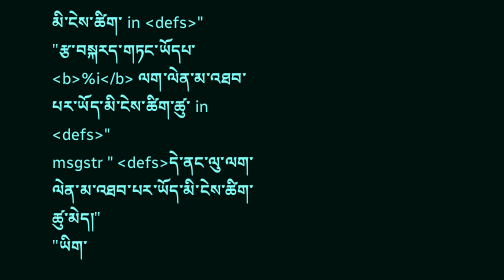མི་ངེས་ཚིག་ in <defs>"
"རྩ་བསྐརད་གཏང་ཡོདཔ་ <b>%i</b> ལག་ལེན་མ་འཐབ་པར་ཡོད་མི་ངེས་ཚིག་ཚུ་ in <defs>"
msgstr " <defs>དེ་ནང་ལུ་ལག་ལེན་མ་འཐབ་པར་ཡོད་མི་ངེས་ཚིག་ཚུ་མེད།"
"ཡིག་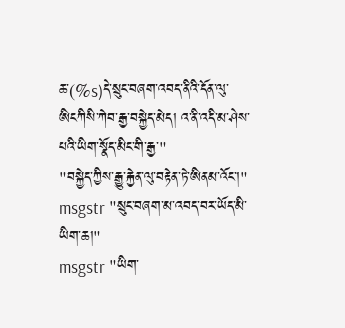ཆ་(%s)དེ་སྲུང་བཞག་འབད་ནིའི་དོན་ལུ་ ཨིངཀིསི་ཀེབ་རྒྱ་བསྐྱེད་མེད། འ་ནི་འདི་མ་ཤེས་པའི་ཡིག་སྣོད་མིང་གི་རྒྱ་"
"བསྐྱེད་ཀྱིས་རྒྱུ་རྐྱེན་ལུ་བརྟེན་ཏེ་ཨིནམ་འོང་།"
msgstr "སྲུང་བཞག་མ་འབད་བར་ཡོད་མི་ཡིག་ཆ།"
msgstr "ཡིག་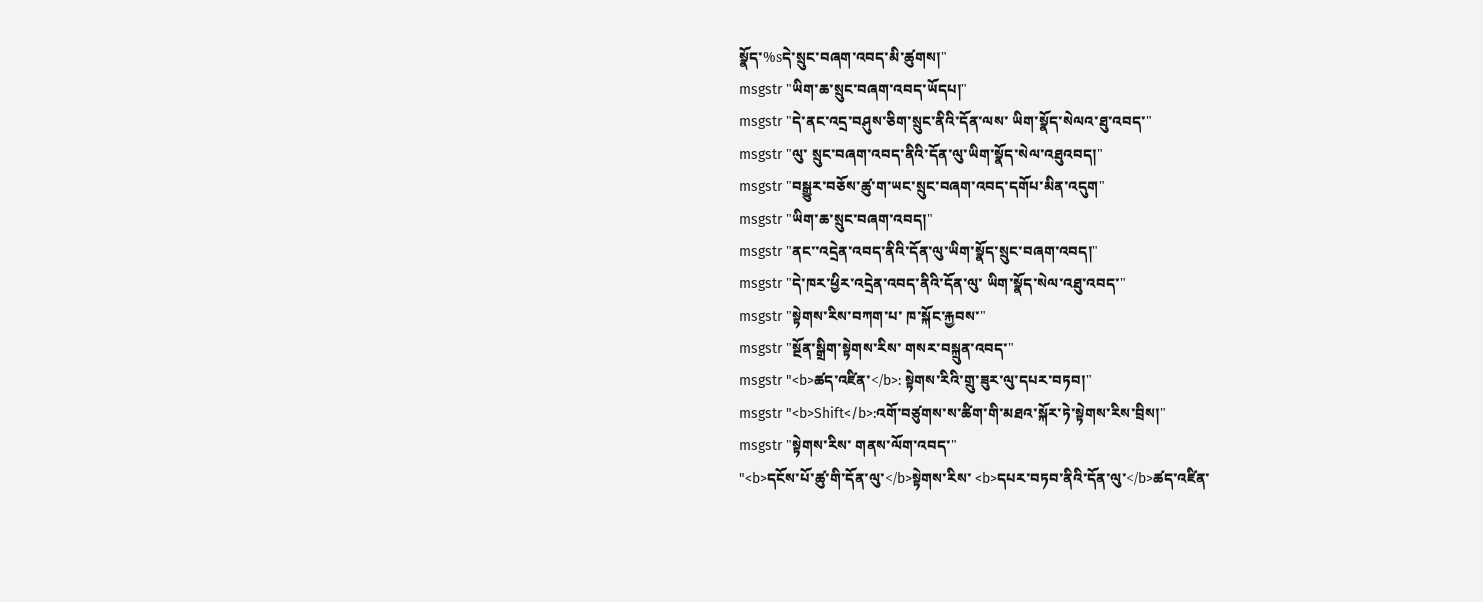སྣོད་%sདེ་སྲུང་བཞག་འབད་མི་ཚུགས།"
msgstr "ཡིག་ཆ་སྲུང་བཞག་འབད་ཡོདཔ།"
msgstr "དེ་ནང་འདྲ་བཤུས་ཅིག་སྲུང་ནིའི་དོན་ལས་ ཡིག་སྣོད་སེལའ་ཐུ་འབད་"
msgstr "ལུ་ སྲུང་བཞག་འབད་ནིའི་དོན་ལུ་ཡིག་སྣོད་སེལ་འཐུའབད།"
msgstr "བསྒྱུར་བཅོས་ཚུ་ག་ཡང་སྲུང་བཞག་འབད་དགོཔ་མིན་འདུག"
msgstr "ཡིག་ཆ་སྲུང་བཞག་འབད།"
msgstr "ནང་་འདྲེན་འབད་ནིའི་དོན་ལུ་ཡིག་སྣོད་སྲུང་བཞག་འབད།"
msgstr "དེ་ཁར་ཕྱིར་འདྲེན་འབད་ནིའི་དོན་ལུ་ ཡིག་སྣོད་སེལ་འཐུ་འབད་"
msgstr "སྟེགས་རིས་བཀག་པ་ ཁ་སྐོང་རྐྱབས་"
msgstr "སྔོན་སྒྲིག་སྟེགས་རིས་ གསར་བསྐྲུན་འབད་"
msgstr "<b>ཚད་འཛིན་</b>: སྟེགས་རིའི་གྲུ་ཟུར་ལུ་དཔར་བཏབ།"
msgstr "<b>Shift</b>:འགོ་བཙུགས་ས་ཚིག་གི་མཐའ་སྐོར་ཏེ་སྟེགས་རིས་བྲིས།"
msgstr "སྟེགས་རིས་ གནས་ལོག་འབད་"
"<b>དངོས་པོ་ཚུ་གི་དོན་ལུ་</b>སྟེགས་རིས་ <b>དཔར་བཏབ་ནིའི་དོན་ལུ་</b>ཚད་འཛིན་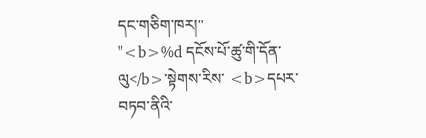དང་གཅིག་ཁར།"
"<b>%d དངོས་པོ་ཚུ་གི་དོན་ལུ</b>་སྟེགས་རིས་ <b>དཔར་བཏབ་ནིའི་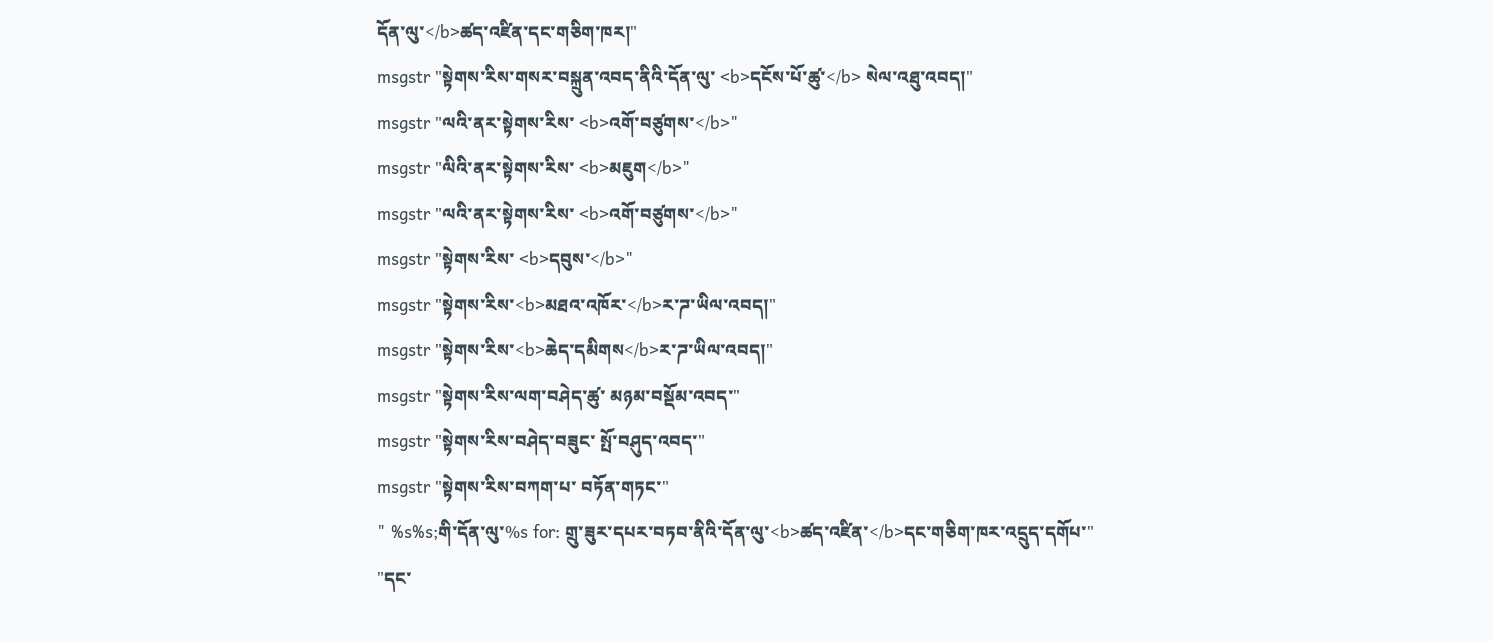དོན་ལུ་</b>ཚད་འཛིན་དང་གཅིག་ཁར།"
msgstr "སྟེགས་རིས་གསར་བསྐྲུན་འབད་ནིའི་དོན་ལུ་ <b>དངོས་པོ་ཚུ་</b> སེལ་འཐུ་འབད།"
msgstr "ལའི་ནར་སྟེགས་རིས་ <b>འགོ་བཙུགས་</b>"
msgstr "ལིའི་ནར་སྟེགས་རིས་ <b>མཇུག</b>"
msgstr "ལའི་ནར་སྟེགས་རིས་ <b>འགོ་བཙུགས་</b>"
msgstr "སྟེགས་རིས་ <b>དབུས་</b>"
msgstr "སྟེགས་རིས་<b>མཐའ་འཁོར་</b>ར་ཌ་ཡིལ་འབད།"
msgstr "སྟེགས་རིས་<b>ཆེད་དམིགས</b>ར་ཌ་ཡིལ་འབད།"
msgstr "སྟེགས་རིས་ལག་བཤེད་ཚུ་ མཉམ་བསྡོམ་འབད་"
msgstr "སྟེགས་རིས་བཤེད་བཟུང་ སྤོ་བཤུད་འབད་"
msgstr "སྟེགས་རིས་བཀག་པ་ བཏོན་གཏང་"
" %s%s;གི་དོན་ལུ་%s for: གྲུ་ཟུར་དཔར་བཏབ་ནིའི་དོན་ལུ་<b>ཚད་འཛིན་</b>དང་གཅིག་ཁར་འདྲུད་དགོཔ་"
"དང་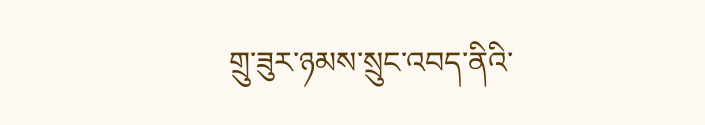གྲུ་ཟུར་ཉམས་སྲུང་འབད་ནིའི་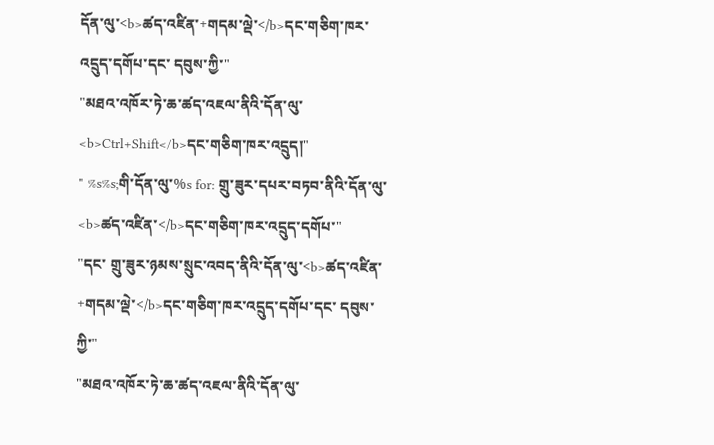དོན་ལུ་<b>ཚད་འཛིན་+གདམ་ལྡེ་</b>དང་གཅིག་ཁར་འདྲུད་དགོཔ་དང་ དབུས་ཀྱི་"
"མཐའ་འཁོར་ཏེ་ཆ་ཚད་འཇལ་ནིའི་དོན་ལུ་<b>Ctrl+Shift</b>དང་གཅིག་ཁར་འདྲུད།"
" %s%s;གི་དོན་ལུ་%s for: གྲུ་ཟུར་དཔར་བཏབ་ནིའི་དོན་ལུ་<b>ཚད་འཛིན་</b>དང་གཅིག་ཁར་འདྲུད་དགོཔ་"
"དང་ གྲུ་ཟུར་ཉམས་སྲུང་འབད་ནིའི་དོན་ལུ་<b>ཚད་འཛིན་+གདམ་ལྡེ་</b>དང་གཅིག་ཁར་འདྲུད་དགོཔ་དང་ དབུས་ཀྱི་"
"མཐའ་འཁོར་ཏེ་ཆ་ཚད་འཇལ་ནིའི་དོན་ལུ་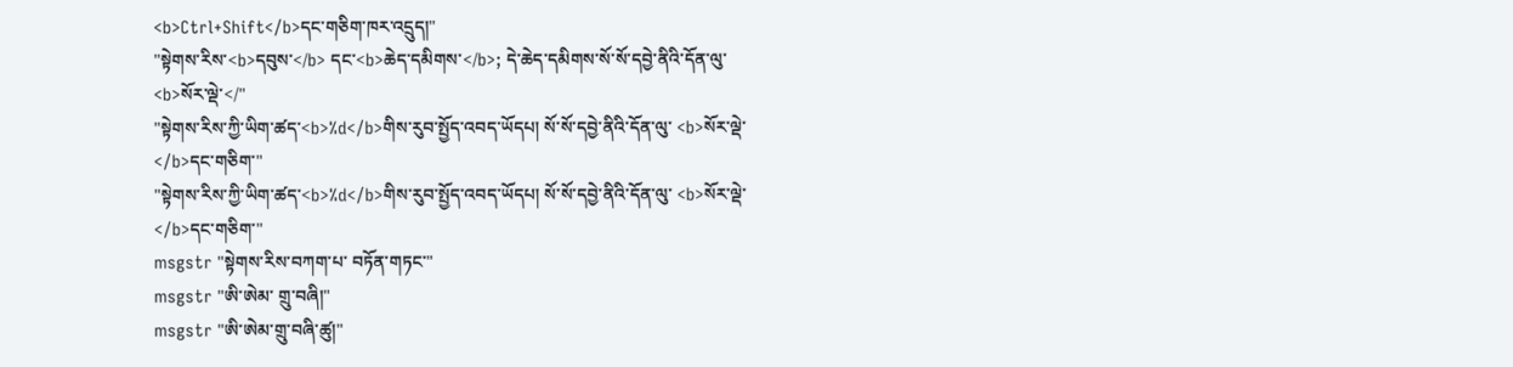<b>Ctrl+Shift</b>དང་གཅིག་ཁར་འདྲུད།"
"སྟེགས་རིས་<b>དབུས་</b> དང་<b>ཆེད་དམིགས་</b>; དེ་ཆེད་དམིགས་སོ་སོ་དབྱེ་ནིའི་དོན་ལུ་ <b>སོར་ལྡེ་</"
"སྟེགས་རིས་ཀྱི་ཡིག་ཚད་<b>%d</b>གིས་རུབ་སྤྱོད་འབད་ཡོདཔ། སོ་སོ་དབྱེ་ནིའི་དོན་ལུ་ <b>སོར་ལྡེ་</b>དང་གཅིག་"
"སྟེགས་རིས་ཀྱི་ཡིག་ཚད་<b>%d</b>གིས་རུབ་སྤྱོད་འབད་ཡོདཔ། སོ་སོ་དབྱེ་ནིའི་དོན་ལུ་ <b>སོར་ལྡེ་</b>དང་གཅིག་"
msgstr "སྟེགས་རིས་བཀག་པ་ བཏོན་གཏང་"
msgstr "ཨི་ཨེམ་ གྲུ་བཞི།"
msgstr "ཨི་ཨེམ་གྲུ་བཞི་ཚུ།"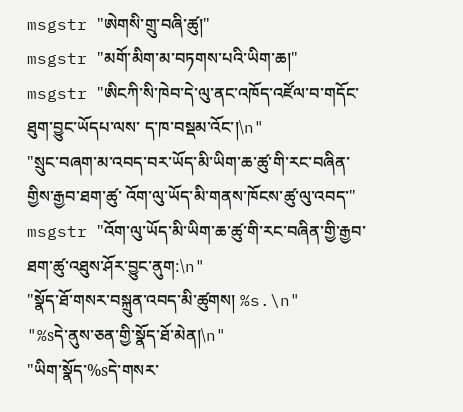msgstr "ཨེགསི་གྲུ་བཞི་ཚུ།"
msgstr "མགོ་མིག་མ་བཏགས་པའི་ཡིག་ཆ།"
msgstr "ཨིངཀི་སི་ཁེབ་དེ་ལུ་ནང་འཁོད་འཛོལ་བ་གདོང་ཐུག་བྱུང་ཡོདཔ་ལས་ ད་ཁ་བསྡམ་འོང་།\n"
"སྲུང་བཞག་མ་འབད་བར་ཡོད་མི་ཡིག་ཆ་ཚུ་གི་རང་བཞིན་གྱིས་རྒྱབ་ཐག་ཚུ་ འོག་ལུ་ཡོད་མི་གནས་ཁོངས་ཚུ་ལུ་འབད་"
msgstr "འོག་ལུ་ཡོད་མི་ཡིག་ཆ་ཚུ་གི་རང་བཞིན་གྱི་རྒྱབ་ཐག་ཚུ་འཐུས་ཤོར་བྱུང་ནུག:\n"
"སྣོད་ཐོ་གསར་བསྐྲུན་འབད་མི་ཚུགས། %s.\n"
"%sདེ་ནུས་ཅན་གྱི་སྣོད་ཐོ་མེན།\n"
"ཡིག་སྣོད་%sདེ་གསར་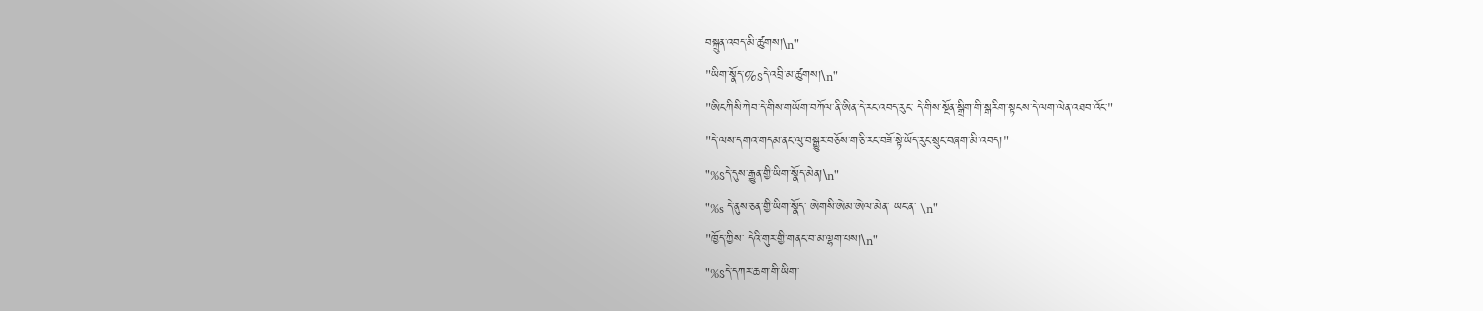བསྐྲུན་འབད་མི་ཚུགས།\n"
"ཡིག་སྣོད་%sདེ་འབྲི་མ་ཚུགས།\n"
"ཨིངཀིསི་ཀེབ་དེ་གིས་གཡོག་བཀོལ་ནི་ཨིན་དེ་རང་འབད་རུང་ དེ་གིས་སྔོན་སྒྲིག་གི་སྒརིག་སྟངས་དེ་ལག་ལེན་འཐབ་འོང་"
"དེ་ལས་དགའ་གདམ་ནང་ལུ་བསྒྱུར་བཅོས་ག་ཅི་རང་བཟོ་སྟེ་ཡོད་རུང་སྲུང་བཞག་མི་འབད།"
"%sདེ་དུས་རྒྱུན་གྱི་ཡིག་སྣོད་མེན།\n"
"%s དེ་ནུས་ཅན་གྱི་ཡིག་སྣོད་ ཨེགསི་ཨེམ་ཨེལ་མེན་ ཡང་ན་ \n"
"ཁྱོད་ཀྱིས་ དེའི་གུར་གྱི་གནང་བ་མ་ལྷག་པས།\n"
"%sདེ་དཀར་ཆག་གི་ཡིག་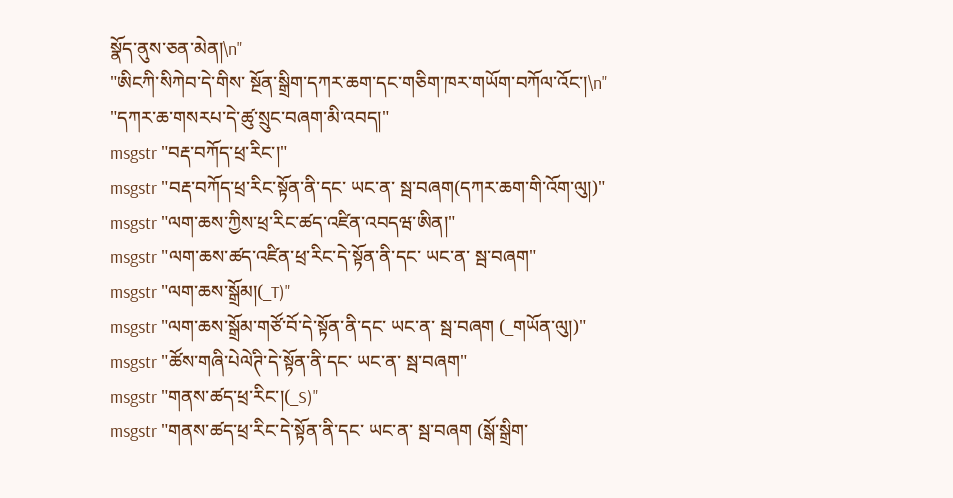སྣོད་ནུས་ཅན་མེན།\n"
"ཨིངཀི་སིཀེབ་དེ་གིས་ སྔོན་སྒྲིག་དཀར་ཆག་དང་གཅིག་ཁར་གཡོག་བཀོལ་འོང་།\n"
"དཀར་ཆ་གསརཔ་དེ་ཚུ་སྲུང་བཞག་མི་འབད།"
msgstr "བརྡ་བཀོད་ཕྲ་རིང་།"
msgstr "བརྡ་བཀོད་ཕྲ་རིང་སྟོན་ནི་དང་ ཡང་ན་ སྦ་བཞག(དཀར་ཆག་གི་འོག་ལུ།)"
msgstr "ལག་ཆས་ཀྱིས་ཕྲ་རིང་ཚད་འཛིན་འབདཝ་ཨིན།"
msgstr "ལག་ཆས་ཚད་འཛིན་ཕྲ་རིང་དེ་སྟོན་ནི་དང་ ཡང་ན་ སྦ་བཞག"
msgstr "ལག་ཆས་སྒྲོམ།(_T)"
msgstr "ལག་ཆས་སྒྲོམ་གཙོ་བོ་དེ་སྟོན་ནི་དང་ ཡང་ན་ སྦ་བཞག (_གཡོན་ལུ།)"
msgstr "ཚོས་གཞི་པེལེཊི་དེ་སྟོན་ནི་དང་ ཡང་ན་ སྦ་བཞག"
msgstr "གནས་ཚད་ཕྲ་རིང་།(_S)"
msgstr "གནས་ཚད་ཕྲ་རིང་དེ་སྟོན་ནི་དང་ ཡང་ན་ སྦ་བཞག (སྒོ་སྒྲིག་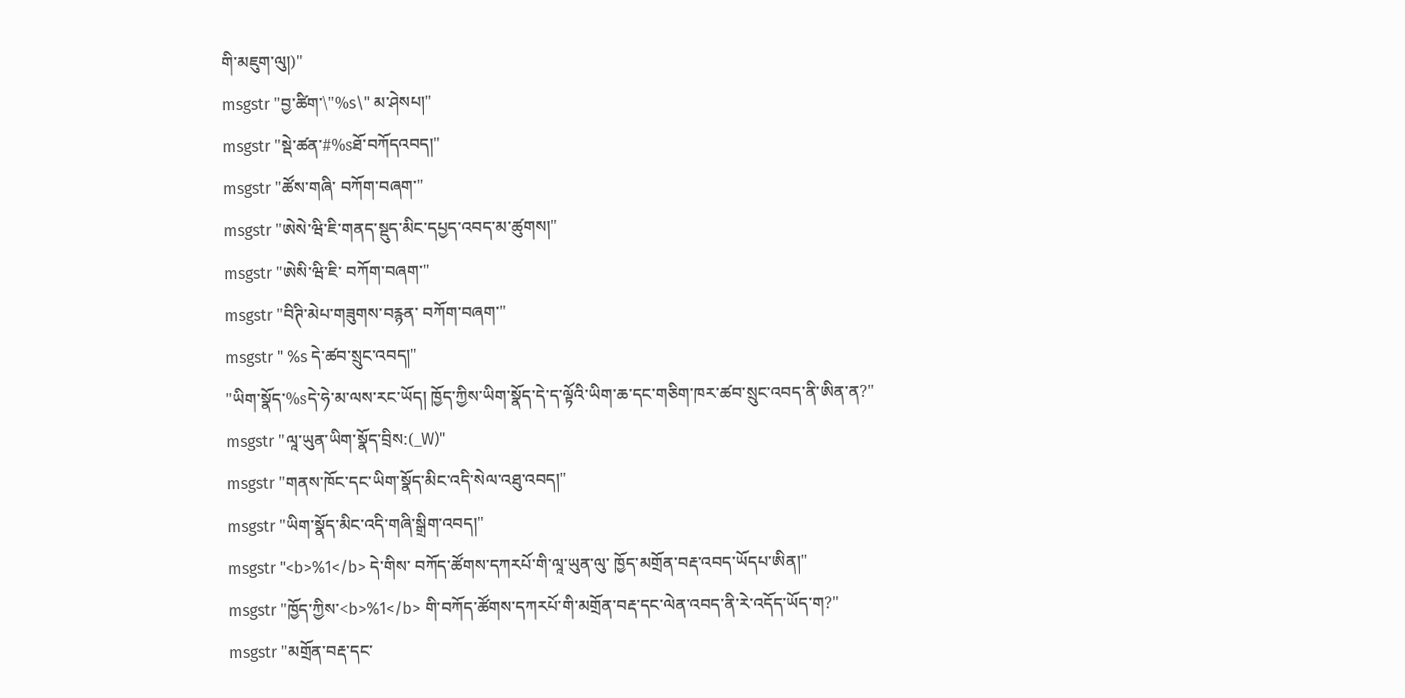གི་མཇུག་ལུ།)"
msgstr "བྱ་ཚིག་\"%s\" མ་ཤེསཔ།"
msgstr "སྡེ་ཚན་#%sཐོ་བཀོདའབད།"
msgstr "ཚོས་གཞི་ བཀོག་བཞག་"
msgstr "ཨེསེ་ཝི་ཇི་གནད་སྡུད་མིང་དཔྱད་འབད་མ་ཚུགས།"
msgstr "ཨེསི་ཝི་ཇི་ བཀོག་བཞག་"
msgstr "བིཊི་མེཔ་གཟུགས་བརྙན་ བཀོག་བཞག་"
msgstr " %s དེ་ཚབ་སྲུང་འབད།"
"ཡིག་སྣོད་%sདེ་ཧེ་མ་ལས་རང་ཡོད། ཁྱོད་ཀྱིས་ཡིག་སྣོད་དེ་ད་ལྟོའི་ཡིག་ཆ་དང་གཅིག་ཁར་ཚབ་སྲུང་འབད་ནི་ཨིན་ན?"
msgstr "ལཱ་ཡུན་ཡིག་སྣོད་བྲིས:(_W)"
msgstr "གནས་ཁོང་དང་ཡིག་སྣོད་མིང་འདི་སེལ་འཐུ་འབད།"
msgstr "ཡིག་སྣོད་མིང་འདི་གཞི་སྒྲིག་འབད།"
msgstr "<b>%1</b> དེ་གིས་ བཀོད་ཚོགས་དཀརཔོ་གི་ལཱ་ཡུན་ལུ་ ཁྱོད་མགྲོན་བརྡ་འབད་ཡོདཔ་ཨིན།"
msgstr "ཁྱོད་ཀྱིས་<b>%1</b> གི་བཀོད་ཚོགས་དཀརཔོ་གི་མགྲོན་བརྡ་དང་ལེན་འབད་ནི་རེ་འདོད་ཡོད་ག?"
msgstr "མགྲོན་བརྡ་དང་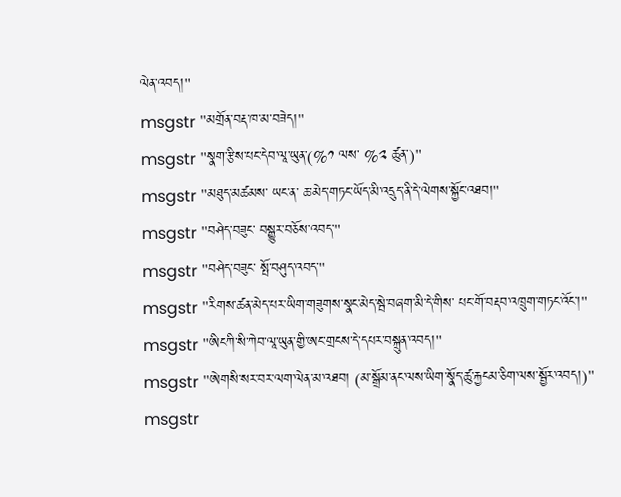ལེན་འབད།"
msgstr "མགྲོན་བརྡ་ཁ་མ་བཟེད།"
msgstr "སྣག་རྩིས་པང་དེབ་ལཱ་ཡུན་(%༡ ལས་ %༢ ཚུན་)"
msgstr "མཐུད་མཚམས་ ཡང་ན་ ཆ་མེད་གཏང་ཡོད་མི་འདྲུད་ནི་དེ་ལེགས་སྐྱོང་འཐབ།"
msgstr "བཤེད་བཟུང་ བསྒྱུར་བཅོས་འབད་"
msgstr "བཤེད་བཟུང་ སྤོ་བཤུད་འབད་"
msgstr "རིགས་ཚན་མེད་པར་ཡིག་གཟུགས་སྣང་མེད་སྦེ་བཞག་མི་དེ་གིས་ པང་གོ་བརྡབ་འཁྲུག་གཏང་འོང་།"
msgstr "ཨིངཀི་སི་ཀེབ་ལཱ་ཡུན་གྱི་ཨང་གྲངས་དེ་དཔར་བསྐྲུན་འབད།"
msgstr "ཨེགསི་སར་བར་ལག་ལེན་མ་འཐབ། (མ་སྒྲོམ་ནང་ལས་ཡིག་སྣོད་ཚུ་རྐྱངམ་ཅིག་ལས་སྦྱོར་འབད།)"
msgstr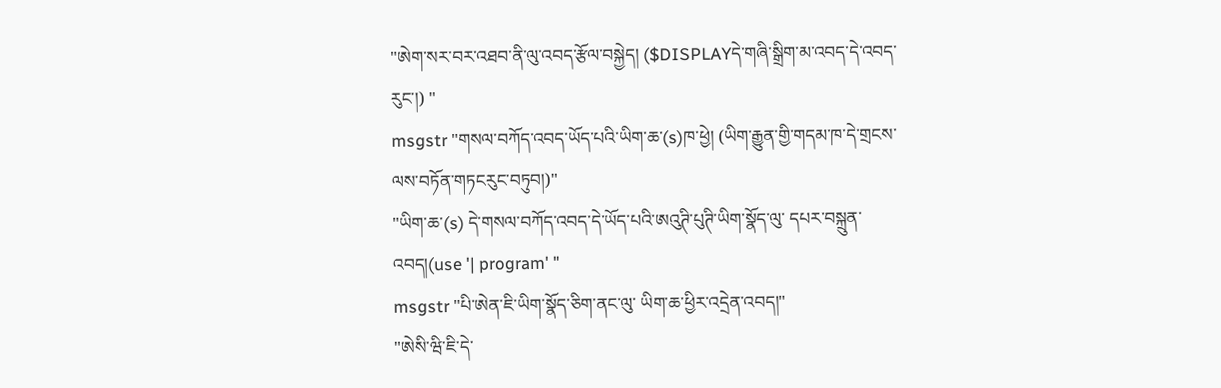"ཨེག་སར་བར་འཐབ་ནི་ལུ་འབད་རྩོལ་བསྐྱེད། ($DISPLAYདེ་གཞི་སྒྲིག་མ་འབད་དེ་འབད་རུང་།) "
msgstr "གསལ་བཀོད་འབད་ཡོད་པའི་ཡིག་ཆ་(s)ཁ་ཕྱེ། (ཡིག་རྒྱུན་གྱི་གདམ་ཁ་དེ་གྲངས་ལས་བཏོན་གཏངརུང་བཏུབ།)"
"ཡིག་ཆ་(s) དེ་གསལ་བཀོད་འབད་དེ་ཡོད་པའི་ཨའུཊི་པུཊི་ཡིག་སྣོད་ལུ་ དཔར་བསྐྲུན་འབད།(use '| program' "
msgstr "པི་ཨེན་ཇི་ཡིག་སྣོད་ཅིག་ནང་ལུ་ ཡིག་ཆ་ཕྱིར་འདྲེན་འབད།"
"ཨེསི་ཝི་ཇི་དེ་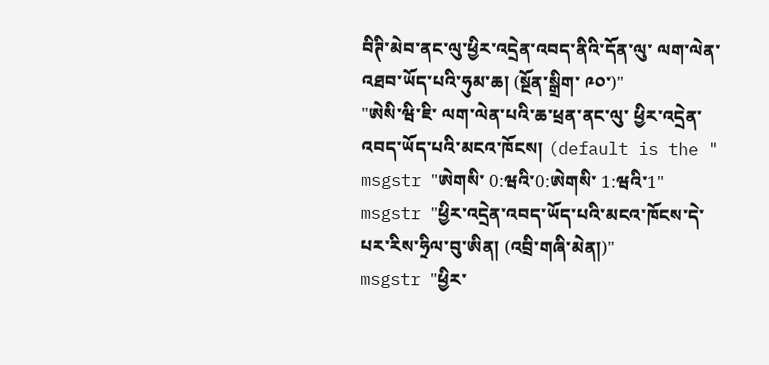བིཊི་མེབ་ནང་ལུ་ཕྱིར་འདྲེན་འབད་ནིའི་དོན་ལུ་ ལག་ལེན་འཐབ་ཡོད་པའི་ཧུམ་ཆ། (སྔོན་སྒྲིག་ ༩༠་)"
"ཨེསི་ཝི་ཇི་ ལག་ལེན་པའི་ཆ་ཕྲན་ནང་ལུ་ ཕྱིར་འདྲེན་འབད་ཡོད་པའི་མངའ་ཁོངས། (default is the "
msgstr "ཨེགསི་ 0:ཝའི་0:ཨེགསི་ 1:ཝའི་1"
msgstr "ཕྱིར་འདྲེན་འབད་ཡོད་པའི་མངའ་ཁོངས་དེ་པར་རིས་ཧྲིལ་བུ་ཨིན། (འབྲི་གཞི་མེན།)"
msgstr "ཕྱིར་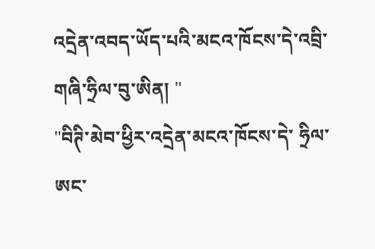འདྲེན་འབད་ཡོད་པའི་མངའ་ཁོངས་དེ་འབྲི་གཞི་ཧྲིལ་བུ་ཨིན། "
"བིཊི་མེབ་ཕྱིར་འདྲེན་མངའ་ཁོངས་དེ་ ཧྲིལ་ཨང་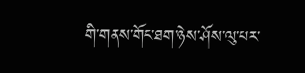གི་གནས་གོང་ཐག་ཉེས་ཤོས་ལུ་པར་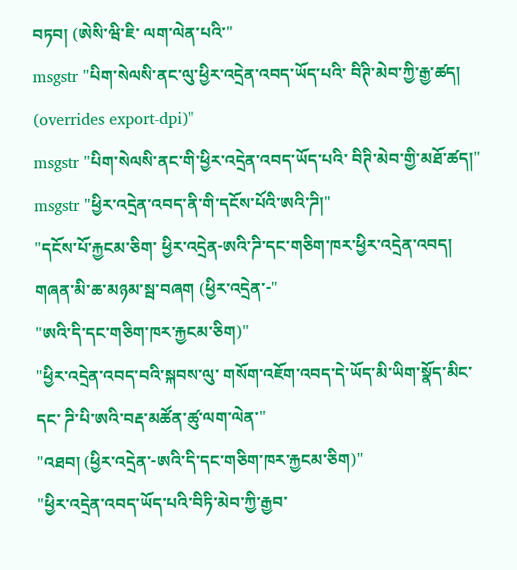བཏབ། (ཨེསི་ཝི་ཇི་ ལག་ལེན་པའི་"
msgstr "པིག་སེལསི་ནང་ལུ་ཕྱིར་འདྲེན་འབད་ཡོད་པའི་ བིཊི་མེབ་ཀྱི་རྒྱ་ཚད། (overrides export-dpi)"
msgstr "པིག་སེལསི་ནང་གི་ཕྱིར་འདྲེན་འབད་ཡོད་པའི་ བིཊི་མེབ་གྱི་མཐོ་ཚད།"
msgstr "ཕྱིར་འདྲེན་འབད་ནི་གི་དངོས་པོའི་ཨའི་ཌི།"
"དངོས་པོ་རྐྱངམ་ཅིག་ ཕྱིར་འདྲེན-ཨའི་ཌི་དང་གཅིག་ཁར་ཕྱིར་འདྲེན་འབད། གཞན་མི་ཆ་མཉམ་སྦ་བཞག (ཕྱིར་འདྲེན་-"
"ཨའི་དི་དང་གཅིག་ཁར་རྐྱངམ་ཅིག)"
"ཕྱིར་འདྲེན་འབད་བའི་སྐབས་ལུ་ གསོག་འཇོག་འབད་དེ་ཡོད་མི་ཡིག་སྣོད་མིང་དང་ ཌི་པི་ཨའི་བརྡ་མཚོན་ཚུ་ལག་ལེན་"
"འཐབ། (ཕྱིར་འདྲེན་-ཨའི་དི་དང་གཅིག་ཁར་རྐྱངམ་ཅིག)"
"ཕྱིར་འདྲེན་འབད་ཡོད་པའི་བིཏི་མེབ་ཀྱི་རྒྱབ་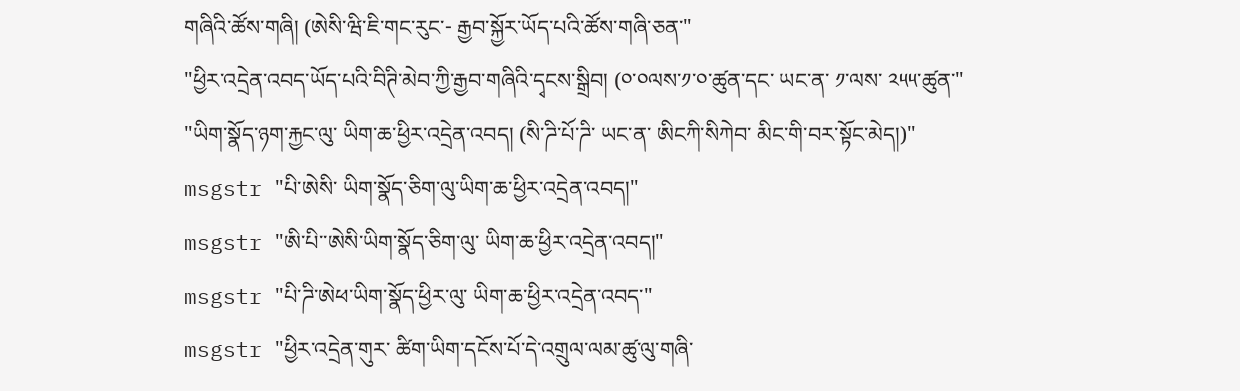གཞིའི་ཚོས་གཞི། (ཨེསི་ཝི་ཇི་གང་རུང་- རྒྱབ་སྐྱོར་ཡོད་པའི་ཚོས་གཞི་ཅན་"
"ཕྱིར་འདྲེན་འབད་ཡོད་པའི་བིཊི་མེབ་ཀྱི་རྒྱབ་གཞིའི་དྭངས་སྒྲིབ། (༠་༠ལས་༡་༠་ཚུན་དང་ ཡང་ན་ ༡་ལས་ ༢༥༥་ཚུན་"
"ཡིག་སྣོད་ཉག་རྐྱང་ལུ་ ཡིག་ཆ་ཕྱིར་འདྲེན་འབད། (སི་ཌི་པོ་ཌི་ ཡང་ན་ ཨིངཀི་སིཀེབ་ མིང་གི་བར་སྟོང་མེད།)"
msgstr "པི་ཨེསི་ ཡིག་སྣོད་ཅིག་ལུ་ཡིག་ཆ་ཕྱིར་འདྲེན་འབད།"
msgstr "ཨི་པི་་ཨེསི་ཡིག་སྣོད་ཅིག་ལུ་ ཡིག་ཆ་ཕྱིར་འདྲེན་འབད།"
msgstr "པི་ཌི་ཨེཕ་ཡིག་སྣོད་ཕྱིར་ལུ་ ཡིག་ཆ་ཕྱིར་འདྲེན་འབད་"
msgstr "ཕྱིར་འདྲེན་གུར་ ཚིག་ཡིག་དངོས་པོ་དེ་འགྲུལ་ལམ་ཚུ་ལུ་གཞི་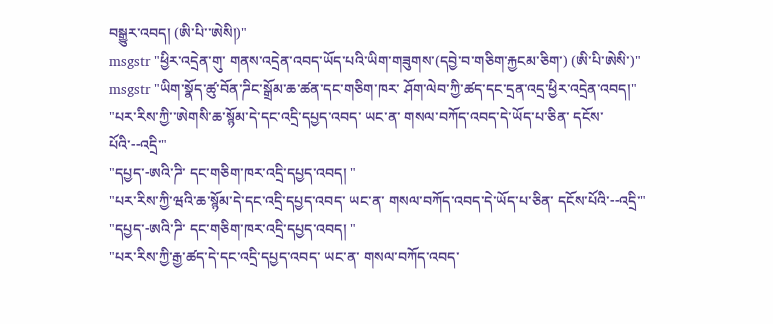བསྒྱུར་འབད། (ཨི་པི་་ཨེསི།)"
msgstr "ཕྱིར་འདྲེན་གུ་ གནས་འདྲེན་འབད་ཡོད་པའི་ཡིག་གཟུགས་(དབྱེ་བ་གཅིག་རྐྱངམ་ཅིག་) (ཨི་པི་ཨེསི་)"
msgstr "ཡིག་སྣོད་ཚུ་བོན་ཌིང་སྒྲོམ་ཆ་ཚན་དང་གཅིག་ཁར་ ཤོག་ལེབ་ཀྱི་ཚད་དང་དྲན་འདྲ་ཕྱིར་འདྲེན་འབད།"
"པར་རིས་ཀྱི་་ཨེགསི་ཆ་སྙོམ་དེ་དང་འདྲི་དཔྱད་འབད་ ཡང་ན་ གསལ་བཀོད་འབད་དེ་ཡོད་པ་ཅིན་ དངོས་པོའི་--འདྲི་"
"དཔྱད་-ཨའི་ཌི་ དང་གཅིག་ཁར་འདྲི་དཔྱད་འབད། "
"པར་རིས་ཀྱི་ཝའི་ཆ་སྙོམ་དེ་དང་འདྲི་དཔྱད་འབད་ ཡང་ན་ གསལ་བཀོད་འབད་དེ་ཡོད་པ་ཅིན་ དངོས་པོའི་--འདྲི་"
"དཔྱད་-ཨའི་ཌི་ དང་གཅིག་ཁར་འདྲི་དཔྱད་འབད། "
"པར་རིས་ཀྱི་རྒྱ་ཚད་དེ་དང་འདྲི་དཔྱད་འབད་ ཡང་ན་ གསལ་བཀོད་འབད་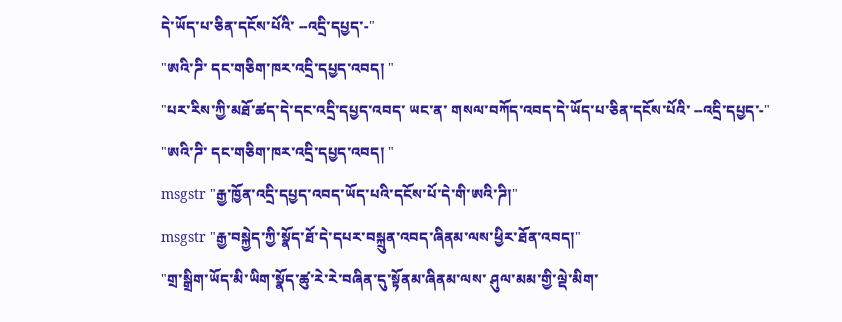དེ་ཡོད་པ་ཅིན་དངོས་པོའི་ --འདྲི་དཔྱད་-"
"ཨའི་ཌི་ དང་གཅིག་ཁར་འདྲི་དཔྱད་འབད། "
"པར་རིས་ཀྱི་མཐོ་ཚད་དེ་དང་འདྲི་དཔྱད་འབད་ ཡང་ན་ གསལ་བཀོད་འབད་དེ་ཡོད་པ་ཅིན་དངོས་པོའི་ --འདྲི་དཔྱད་-"
"ཨའི་ཌི་ དང་གཅིག་ཁར་འདྲི་དཔྱད་འབད། "
msgstr "རྒྱ་ཁྱོན་འདྲི་དཔྱད་འབད་ཡོད་པའི་དངོས་པོ་དེ་གི་ཨའི་ཌི།"
msgstr "རྒྱ་བསྐྱེད་ཀྱི་སྣོད་ཐོ་དེ་དཔར་བསྐྲུན་འབད་ཞིནམ་ལས་ཕྱིར་ཐོན་འབད།"
"གྲ་སྒྲིག་ཡོད་མི་ཡིག་སྣོད་ཚུ་རེ་རེ་བཞིན་དུ་སྟོནམ་ཞིནམ་ལས་ ཤུལ་མམ་གྱི་ལྡེ་མིག་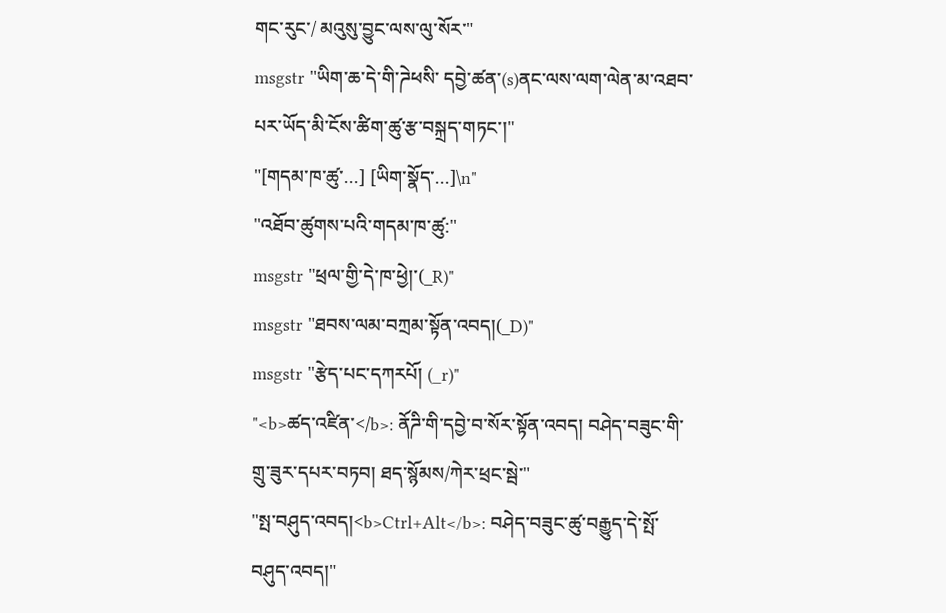གང་རུང་/ མའུསུ་བྱུང་ལས་ལུ་སོར་"
msgstr "ཡིག་ཆ་དེ་གི་ཌེཕསི་ དབྱེ་ཚན་(s)ནང་ལས་ལག་ལེན་མ་འཐབ་པར་ཡོད་མི་ངོས་ཚིག་ཚུ་རྩ་བསྐྲད་གཏང་།"
"[གདམ་ཁ་ཚུ་...] [ཡིག་སྣོད་...]\n"
"འཐོབ་ཚུགས་པའི་གདམ་ཁ་ཚུ:"
msgstr "ཕྲལ་གྱི་དེ་ཁ་ཕྱེ།་(_R)"
msgstr "ཐབས་ལམ་བཀྲམ་སྟོན་འབད།(_D)"
msgstr "རྩེད་པང་དཀརཔོ། (_r)"
"<b>ཚད་འཛིན་</b>: ནོཌི་གི་དབྱེ་བ་སོར་སྟོན་འབད། བཤེད་བཟུང་གི་གྲུ་ཟུར་དཔར་བཏབ། ཐད་སྙོམས/ཀེར་ཕྲང་སྦེ་"
"སྤ་བཤུད་འབད།<b>Ctrl+Alt</b>: བཤེད་བཟུང་ཚུ་བརྒྱུད་དེ་སྤོ་བཤུད་འབད།"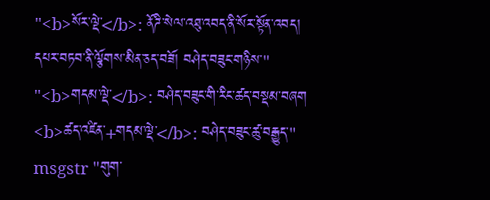"<b>སོར་ལྡེ་</b>: ནོཌི་སེལ་འཐུ་འབད་ནི་སོར་སྟོན་འབད། དཔར་བཏབ་ནི་ལྕོགས་མིན་ཅད་བཟོ། བཤེད་བཟུང་གཉིས་"
"<b>གདམ་ལྡེ་</b>: བཤེད་བཟུང་གི་རིང་ཚད་བསྡམ་བཞག <b>ཚད་འཛིན་+གདམ་ལྡེ་</b>: བཤེད་བཟུང་ཚུ་བརྒྱུད་"
msgstr "གུག་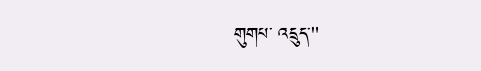གུགཔ་ འདྲུད་"